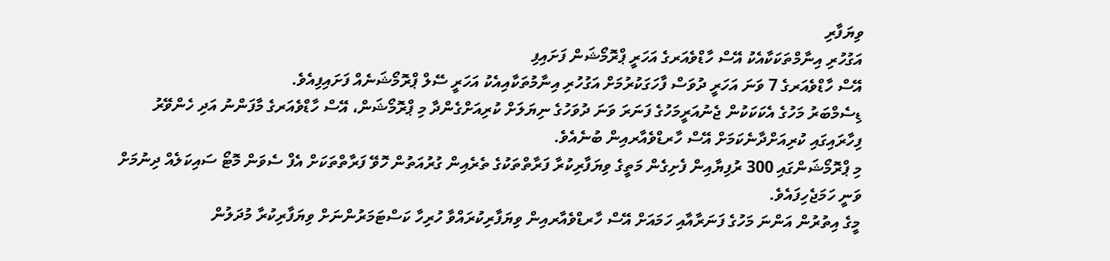ވިޔަފާރި
އަގުހުރި އިނާމްތަކަކާއެކު އޭސް ހާޑްވެއަރގެ އަހަރީ ޕްރޮމޯޝަން ފަށައިފި
އޭސް ހާޑްވެއަރގެ 7 ވަނަ އަހަރީ ދުވަސް ފާހަގަކުރުމަށް އަގުހުރި އިނާމުތަކާއިއެކު އަހަރީ ސޭލް ޕްރޮމޯޝަނެއް ފަށައިފިއެވެ.
ޑިސެމްބަރު މަހުގެ އެކަކަކުން ޖެނުއަރީމަހުގެ ފަނަރަ ވަނަ ދުވަހުގެ ނިޔަލަށް ކުރިއަށްގެންދާ މި ޕްރޮމޯޝަން، އޭސް ހާޑްވެއަރގެ މާފަންނު އަދި ހެންވޭރު ފިހާރައިގައި ކުރިއަށްދާނެކަމަށް އޭސް ހާރޑްވެއާރއިން ބުނެއެވެ.
މި ޕްރޮމޯޝަންގައި 300 ރުފިޔާއިން ފެށިގެން މަތީގެ ވިޔަފާރިކުރާ ފަރާތްތަކުގެ ތެރެއިން ގުރުއަތުން ހޮވޭ ފަރާތްތަކަށް އެފް ސެވަން މޮޓޯ ސައިކަލެއް ދިނުމަށް ވަނީ ހަމަޖެހިފައެވެ.
މީގެ އިތުރުން އަންނަ މަހުގެ ފަނަރާއާއި ހަމައަށް އޭސް ހާރޑްވެއާރއިން ވިޔަފާރިކުރައްވާ ހުރިހާ ކަސްޓަމަރުންނަށް ވިޔަފާރިކުރާ މުދަލުން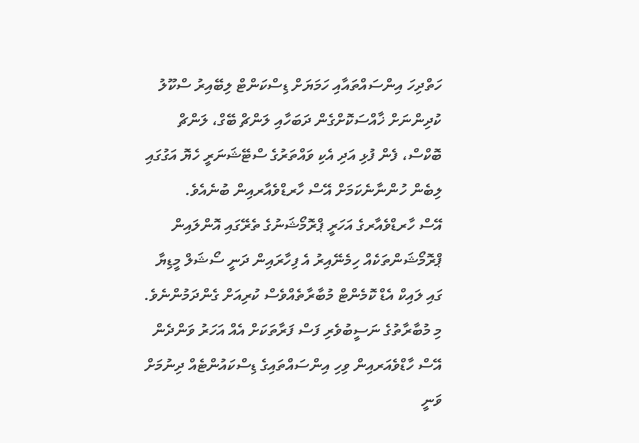ހަތްދިހަ އިންސައްތައާއި ހަމަޔަށް ޑިސްކަންޓް ލިބޭއިރު ސްކޫލު ކުދިންނަށް ޚާއްސަކޮށްގެން ދަބަހާއި ލަންޗް ބޭގް، ލަންޗް ބޮކްސް، ފެން ފުޅި އަދި އެކި ވައްތަރުގެ ސްޓޭޝަނަރީ ހެޔޮ އަގުގައި ލިބެން ހުންނާނެކަމަށް އޭސް ހާރޑްވެއާރއިން ބުނެއެވެ.
އޭސް ހާރޑްވެއާރގެ އަހަރީ ޕްރޮމޯޝަނުގެ ތެރޭގައި އޮންލައިން ޕްރޮމޯޝަންތަކެއް ހިމެނޭއިރު އެ ފިހާރައިން ދަނީ ސޯޝަލް މީޑިޔާ ގައި ލައިކް އެޑް ކޮމެންޓް މުބާރާތެއްވެސް ކުރިއަށް ގެންދަމުންނެވެ. މި މުބާރާތުގެ ނަސީބުވެރި ފަސް ފަރާތަކަށް އެއް އަހަރު ވަންދެން އޭސް ހާޑްވެއަރއިން ވިހި އިންސައްތައިގެ ޑިސްކައުންޓެއް ދިނުމަށް ވަނީ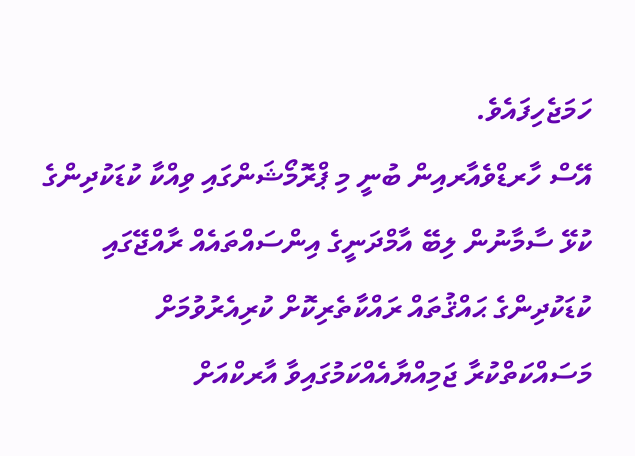ހަމަޖެހިފައެވެ.
އޭސް ހާރޑްވެއާރއިން ބުނީ މި ޕްރޮމޯޝަންގައި ވިއްކާ ކުޑަކުދިންގެ ކުޅޭ ސާމާނުން ލިބޭ އާމްދަނީގެ އިންސައްތައެއް ރާއްޖޭގައި ކުޑަކުދިންގެ ޙައްޤުތައް ރައްކާތެރިކޮށް ކުރިއެރުވުމަށް މަސައްކަތްކުރާ ޖަމިއްޔާއެއްކަމުގައިވާ އާރކްއަށް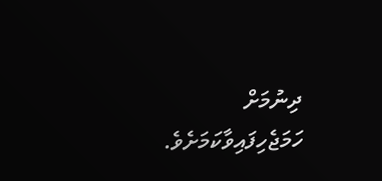ދިނުމަށް ހަމަޖެހިފައިވާކަމަށެވެ.